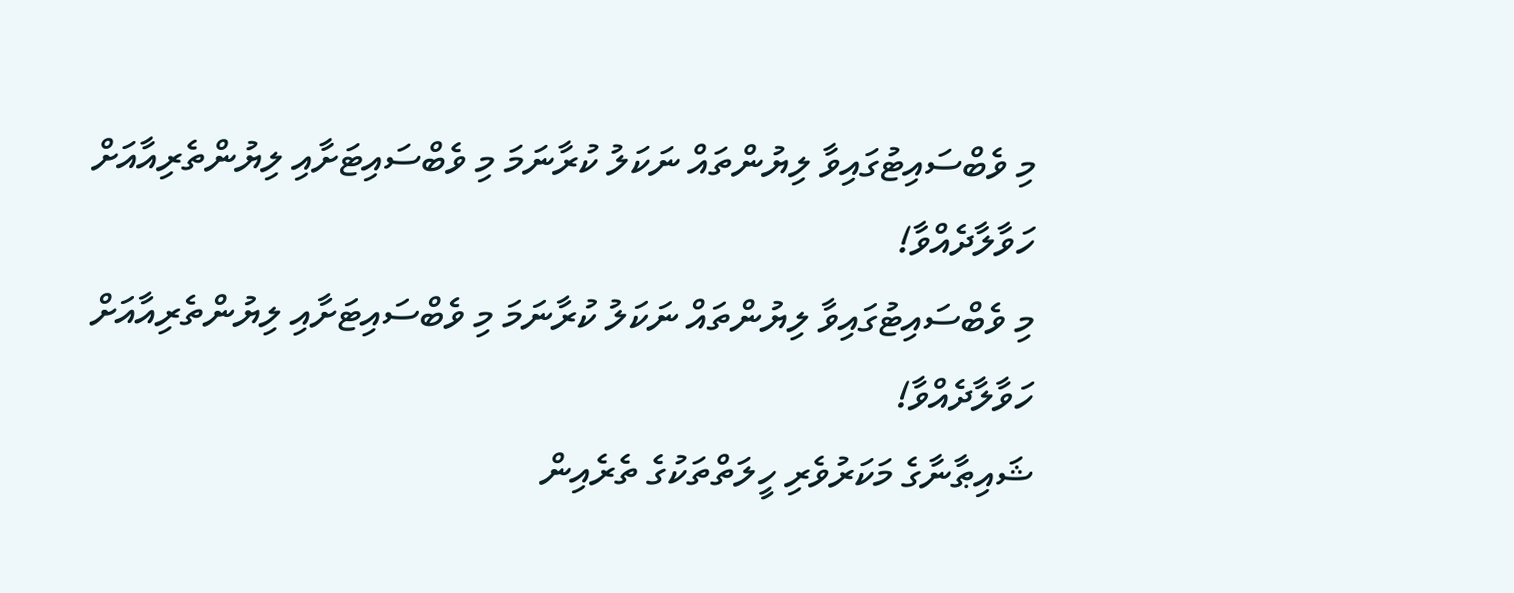މި ވެބްސައިޓުގައިވާ ލިޔުންތައް ނަކަލު ކުރާނަމަ މި ވެބްސައިޓަށާއި ލިޔުންތެރިއާއަށް ހަވާލާދެއްވާ!
މި ވެބްސައިޓުގައިވާ ލިޔުންތައް ނަކަލު ކުރާނަމަ މި ވެބްސައިޓަށާއި ލިޔުންތެރިއާއަށް ހަވާލާދެއްވާ!
ޝައިޠާނާގެ މަކަރުވެރި ހީލަތްތަކުގެ ތެރެއިން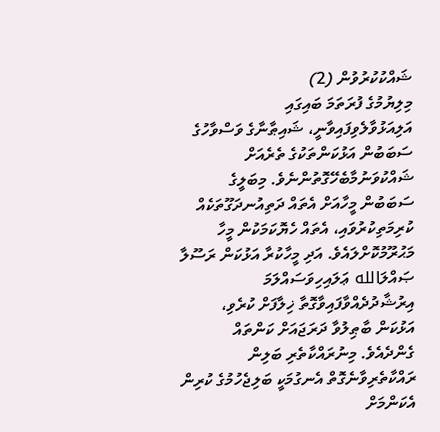ޝައްކުކުރުވުން (2)
މިލިޔުމުގެ ފުރަތަމަ ބައިގައި އަލިއަޅުވާލެވިފައިވާނީ، ޝައިޠާނާގެ ވަސްވާހުގެ ސަބަބުން އަޅުކަންތަކުގެ ތެރެއަށް ޝައްކުވަނުމާބެހޭގޮތުންނެވެ. މިބަލީގެ ސަބަބުން މީހާއަށް އެތައް ދަތިއުނދަގޫތަކެއް ކުރިމަތިކުރުވައި، އެތައް ހެޔޮކަމަކުން މީހާ މަޙުރޫމުކޮށްލައެވެ. އަދި މީހާކުރާ އަޅުކަން ރަސޫލާ ޞައްލަالله ޢަލައިހިވަސައްލަމަ އިރުޝާދުދެއްވާފައިވާގޮތާ ޚިލާފަށް ކުރެވި، އަޅުކަން ބާޠިލުވާ ދަރަޖައަށް ކަންތައް ގެންދެއެވެ. މިނުރައްކާތެރި ބަލިން ރައްކާތެރިވާނެގޮތް އެނގުމަކީ ބަލިޖެހުމުގެ ކުރިން އެކަންމަށް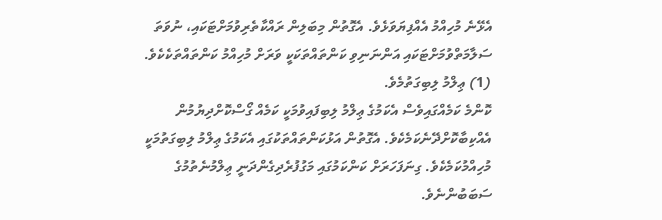އެޅޭނެ މުހިއްމު އެއްފިޔަވަޅެވެ. އެގޮތުން މިބަލިން ރައްކާތެރިވުމަށްޓަކައި، ނުވަތަ ސަލާމަތްވުމަށްޓަކައި އަންނަނިވި ކަންތައްތަކަކީ ވަރަށް މުހިއްމު ކަންތައްތަކެކެވެ.
(1) ޢިލްމު ލިބިގަތުމެވެ.
ކޮންމެ ކަމެއްގައިވެސް އެކަމުގެ ޢިލްމު ލިބިފައިވުމަކީ ކަމެއް ގޯސްކޮށްދިޔުމުން އެއްކިބާކޮށްދޭނެކަމެކެވެ. އެގޮތުން އަޅުކަންތައްތަކުގައި އެކަމުގެ ޢިލްމު ލިބިގަތުމަކީ މުހިއްމުކަމެކެވެ. ގިނަފަހަރަށް ކަންކަމުގައި މަގުފުރެދިގެންދަނީ ޢިލްމުނެތުމުގެ ސަބަބުންނެވެ.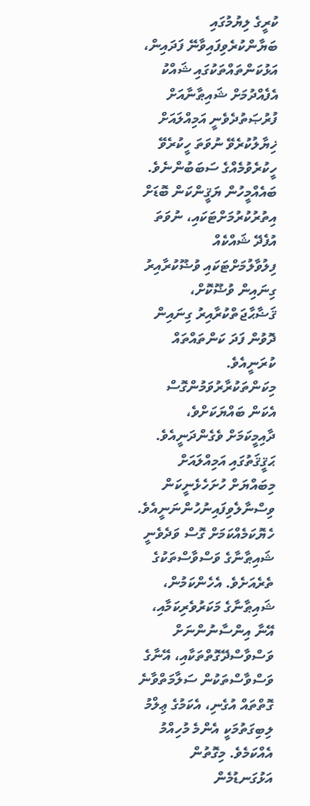ކުރީގެ ލިޔުމުގައި ބަޔާންކުރެވިފައިވާނޭ ފަދައިން، އަޅުކަންތައްތަކުގައި ޝައްކު އެފެއްދުމަށް ޝައިޠާނާއަށް ފުރުޞަތުދެވެނީ އަމިއްލައަށް ޚިޔާލުކުރެވޭ ނުވަތަ ހީކުރެވޭ ހީކުރެވުމެއްގެ ސަބަބުންނެވެ. ބައެއްމީހުން ޔަޤީންކަން ބޮޑަށް އިތުރުކުރުމަށްޓަކައި، ނުވަތަ އުފެދޭ ޝައްކެއް ފިލުވާލުމަށްޓަކައި ވުޟޫކުރާއިރު ގިނައިން ވުޟޫކޮށް، ޤަޟާޙާޖަތްކުރާއިރު ގިނައިން ދޮވުން ފަދަ ކަންތައްތައް ކުރަނީއެވެ. މިކަންތަކުރާރުވަމުންގޮސް އެކަން ބައްޔަކަށްވެ، ދާއިމީކަމަށް ވެގެންދަނީއެވެ. ޙަޤީޤަތުގައި އަމިއްލައަށް މިބައްޔަށް ހުށަހެޅެނީކަން ވިސްނާލެވިފައިނުހުންނަނީއެވެ. ހެޔޮކަމެއްކަމަށް ގޮސް ވަދެވެނީ ޝައިޠާނާގެ ވަސްވާސްތަކުގެ ތެރެއަށެވެ. އެހެންކަމުން، ޝައިޠާނާގެ މަކަރުވެރިކަމާއި، އޭނާ އިންސާނުންނަށް ވަސްވާސްދޭގޮތްތަކާއި، އޭނާގެ ވަސްވާސްތަކުން ސަލާމަތްވާނެ ގޮތްތައް އުގެނި، އެކަމުގެ ޢިލްމު ލިބިގަތުމަކީ އެންމެ މުހިއްމު އެއްކަމެވެ. މިގޮތުން އަޅުގަނޑުމެން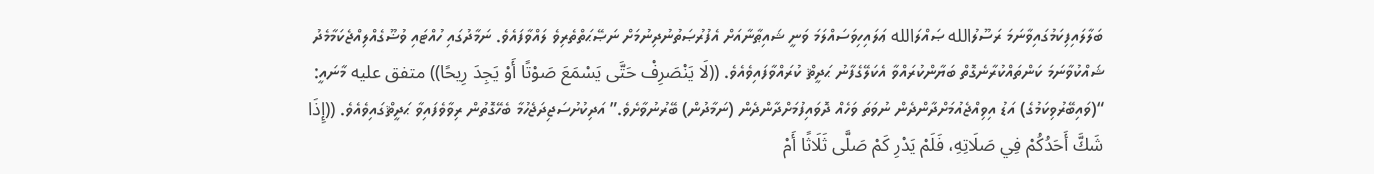ބަލާލައިފިކަމުގައިވާނަމަ ރަސޫލުالله ޞައްލަالله ޢަލައިހިވަސައްލަމަ ވަނީ ޝައިޠާނާއަށް އެފުރުޞަތުނުދިނުމަށް ނަޞޭޙަތްތެރިވެ ލައްވާފައެވެ. ނަމާދުގައި ހުއްޓައި ވުޟޫގެއްލިއްޖެކަމާމެދު ޝައްކުވާނަމަ ކަންތައްކުރާނެގޮތް ބަޔާންކުރައްވާ އެކަލޭގެފާނު ޙަދީޘް ކުރައްވާފައިވެއެވެ. ((لَا يَنْصَرِفْ حَتَّى يَسْمَعَ صَوْتًا أَوْ يَجِدَ رِيحًا)) متفق عليه މާނައީ: “(ވައިބޭރުވިކަމުގެ) އަޑު އިވިއްޖެއުމަށްދާންދެން ނުވަތަ ވަހެއް ދޮވައިފުމަށްދާންދެން (ނަމާދުން) ބޭރުނުވާށެވެ.” އަދިކުށުސަޖިދަޖެހުމާ ބެހޭގޮތުން ރިވާވެފައިވާ ޙަދީޘްގައިވެއެވެ. ((إِذَا شَكَّ أَحَدُكُمْ فِي صَلَاتِهِ، فَلَمْ يَدْرِ كَمْ صَلَّى ثَلَاثًا أَمْ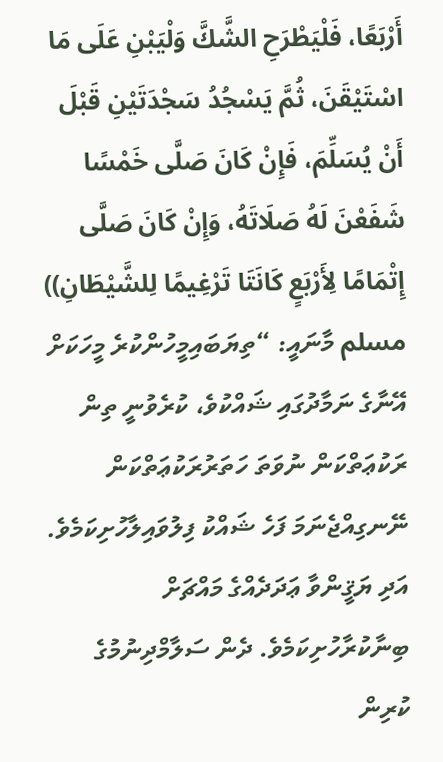أَرْبَعًا، فَلْيَطْرَحِ الشَّكَّ وَلْيَبْنِ عَلَى مَا اسْتَيْقَنَ، ثُمَّ يَسْجُدُ سَجْدَتَيْنِ قَبْلَ أَنْ يُسَلِّمَ، فَإِنْ كَانَ صَلَّى خَمْسًا شَفَعْنَ لَهُ صَلَاتَهُ، وَإِنْ كَانَ صَلَّى إِتْمَامًا لِأَرْبَعٍ كَانَتَا تَرْغِيمًا لِلشَّيْطَانِ)) مسلم މާނައީ: “ތިޔަބައިމީހުންކުރެ މީހަކަށް އޭނާގެ ނަމާދުގައި ޝައްކުވެ، ކުރެވުނީ ތިން ރަކުޢަތްކަން ނުވަތަ ހަތަރުރަކުޢަތްކަން ނޭނގިއްޖެނަމަ ފަހެ ޝައްކު ފިލުވައިލާހުށިކަމެވެ. އަދި ޔަޤީންވާ ޢަދަދެއްގެ މައްޗަށް ބިނާކުރާހުށިކަމެވެ. ދެން ސަލާމްދިނުމުގެ ކުރިން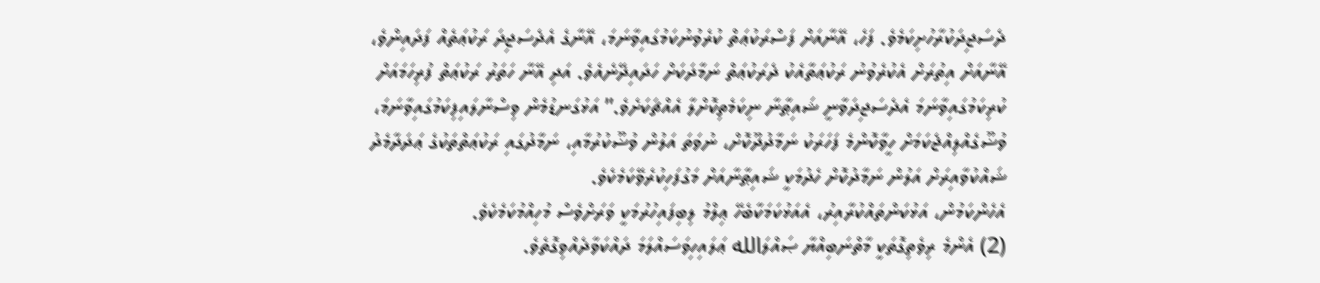ދެސަޖިދަކުރާހުށިކަމެވެ. ފަހެ، އޭނާއަށް ފަސްރަކުޢަތް ކުރެވުނުކަމުގައިވާނަމަ، އޭނާގެ އެދެސަޖިދަ ރަކުޢަތެއް ފަދައިންވެ، އޭނާއަށް އިތުރަށް އެކުރެވުނު ރަކުޢަތާއެކު ދެރަކުޢަތް ނަމާދަކަށް ހަދައިދޭނެއެވެ. އަދި އޭނާ ހަތަރު ރަކުޢަތް ފުރިހަމައަށް ކުރިކަމުގައިވާނަމަ އެދެސަޖިދަވާނީ ޝައިޠާނާ ނިކަމެތިކޮށްލާ އެއްޗަކަށެވެ.” އަޅުގަނޑުމެން ވިސްނާލައިފިކަމުގައިވާނަމަ، ވުޟޫގެއްލިއްޖެކަމަށް ހީވާކޮންމެ ފަހަރަކު ނަމާދުދޫކޮށް، ނުވަތަ އަލުން ވުޟޫކުރުމާއި، ނަމާދުގައި ރަކުޢަތްތަކުގެ ޢަދަދާމެދު ޝައްކުވާއިރަށް އަލުން ނަމާދުކޮށް ހެދުމަކީ ޝައިޠާނާއަށް މަގުފަހިކުރެވޭކަމެކެވެ.
އެހެންކަމުން، އަޅުކަންތައްކުރާއިރު، އެއަޅުކަމަކާބެހޭ ޢިލްމު ލިބިފައިހުރުމަކީ ވަރަށްވެސް މުހިއްމުކަމެކެވެ.
(2) އެންމެ ރިވެތިގޮތަކީ މާތްނަބިއްޔާ ޞައްލަالله ޢަލައިހިވަސައްލަމަ ދައްކަވާދެއްވިގޮތެވެ.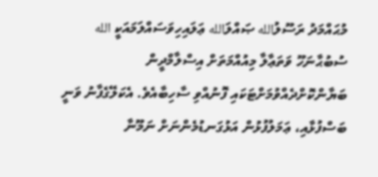މުޙައްމަދު ރަސޫލުالله ޞައްލަالله ޢަލައިހިވަސައްލަމައަކީ الله ސުބުޙާނަހޫ ވަތަޢާލާ މިއުއްމަތަށް އިސްލާމްދީން ބަޔާންކޮށްދެއްވުމަށްޓަކައި ފޮނުއްވި ސާހިބާއެވެ. އެކަލޭގެފާނު ވަނީ ބަސްފުޅާއި، ޢަމަލުފުޅުން އަޅުގަނޑުމެންނަށް ނަމޫނާ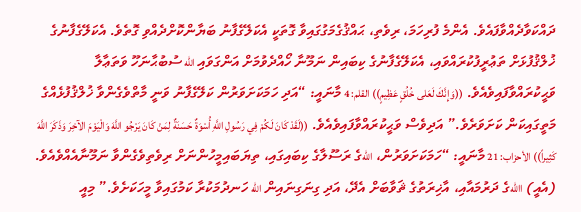ދައްކަވާދެއްވާފައެވެ. އެންމެ ފުރިހަމަ، ރިވެތި، ޙައްޤުގެމަގުގައިވާ ގޮތަކީ އެކަލޭގެފާނު ބަޔާންކޮށްދެއްވި ގޮތެވެ. އެކަލޭގެފާނުގެ ޚުލްޤުފުޅަށް ތަޢުރީފުކުރައްވައި، އެކަލޭގެފާނުގެ ކިބައިން ނަމޫނާ ހޯއްދެވުމަށް އަންގަވައި الله ސުބުޙާނަހޫ ވަތަޢާލާ ވަޙީކުރައްވާފައިވެއެވެ. ((وَإِنَّكَ لَعَلى خُلُقٍ عَظِيمٍ)) القلم: 4 މާނައީ: “އަދި ހަމަކަށަވަރުން ކަލޭގެފާނު ވަނީ މާތްވެގެންވާ ޚުލްޤުފުޅެއްގެ މަތީގައިކަން ކަށަވަރެވެ.” އަދިވެސް ވަޙީކުރައްވާފައިވެއެވެ. ((لَقَدْ كَانَ لَكُمْ فِي رَسُولِ اللَّهِ أُسْوَةٌ حَسَنَةٌ لِمَنْ كَانَ يَرْجُو اللَّهَ وَالْيَوْمَ الآخِرَ وَذَكَرَ اللَّهَ كَثِيراً)) الأحزاب: 21 މާނައީ: “ހަމަކަށަވަރުން، اللهގެ ރަސޫލާގެ ކިބައިގައި، ތިޔަބައިމީހުންނަށް ރިވެތިވެގެންވާ ނަމޫނާއެއްވެއެވެ. (އެއީ) االلهގެ ދަރުމައާއި، އާޚިރަތުގެ ޘަވާބަށް އެދޭ، އަދި ގިނަގިނައިން الله ހަނދުމަކުރާ ކަމުގައިވާ މީހަކަށެވެ.” މިއީ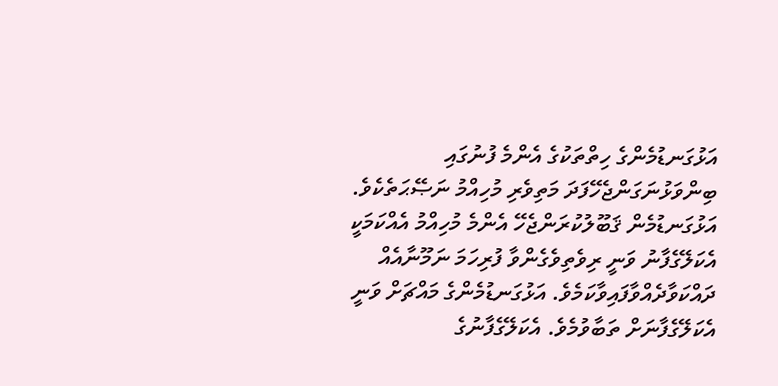އަޅުގަނޑުމެންގެ ހިތްތަކުގެ އެންމެ ފުނުގައި ބިންވަޅުނަގަންޖެހޭފަދަ މަތިވެރި މުހިއްމު ނަޞޭޙަތެކެވެ. އަޅުގަނޑުމެން ޤަބޫލުކުރަންޖެހޭ އެންމެ މުހިއްމު އެއްކަމަކީ އެކަލޭގެފާނު ވަނީ ރިވެތިވެގެންވާ ފުރިހަމަ ނަމޫނާއެއް ދައްކަވާދެއްވާފައިވާކަމެވެ. އަޅުގަނޑުމެންގެ މައްޗަށް ވަނީ އެކަލޭގެފާނަށް ތަބާވުމެވެ. އެކަލޭގެފާނުގެ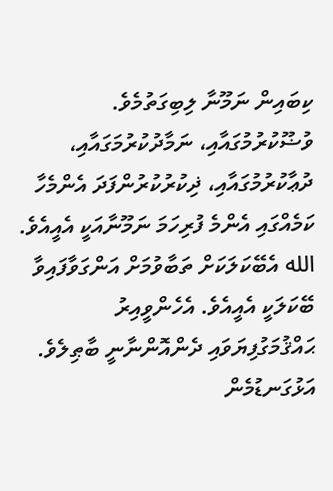ކިބައިން ނަމޫނާ ލިބިގަތުމެވެ. ވުޟޫކުރުމުގައާއި، ނަމާދުކުރުމަގައާއި، ދުޢާކުރުމުގައާއި، ޛިކުރުކުރުންފަދަ އެންމެހާ ކަމެއްގައި އެންމެ ފުރިހަމަ ނަމޫނާއަކީ އެއީއެވެ. الله އެބޭކަލަކަށް ތަބާވުމަށް އަންގަވާފައިވާ ބޭކަލަކީ އެއީއެވެ. އެހެންވީއިރު ޙައްޤުމަގުފިޔަވައި ދެންއޮންނާނީ ބާޠިލެވެ. އަޅުގަނޑުމެން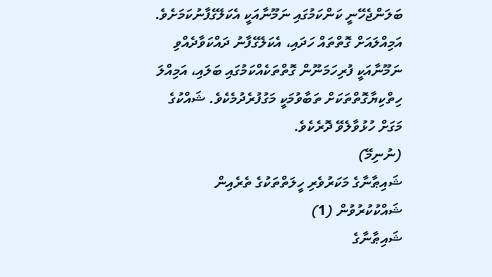ބަލަންޖެހޭނީ ކަންކަމުގައި ނަމޫނާއަކީ އެކަލޭގެފާނުކަމަށެވެ. އަމިއްލައަށް ގޮތްތައް ހަދައި، އެކަލޭގެފާނު ދައްކަވާދެއްވި ނަމޫނާއަކީ ފުރިހަމަނޫން ގޮތްތަކެއްކަމުގައި ބަލައި، އަމިއްލަ ހިތްކިޔާގޮތްތަކަށް ތަބާވުމަކީ މަގުފުރެދުމެކެވެ. ޝައްކުގެ މަގަށް ހުޅުވާލެވޭ ދޮރެކެވެ.
(ނުނިމޭ)
ޝައިޠާނާގެ މަކަރުވެރި ހީލަތްތަކުގެ ތެރެއިން ޝައްކުކުރުވުން (1)
ޝައިޠާނާގެ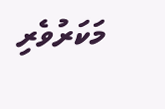މަކަރުވެރި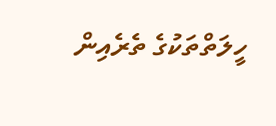ހީލަތްތަކުގެ ތެރެއިން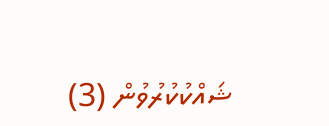ޝައްކުކުރުވުން (3)